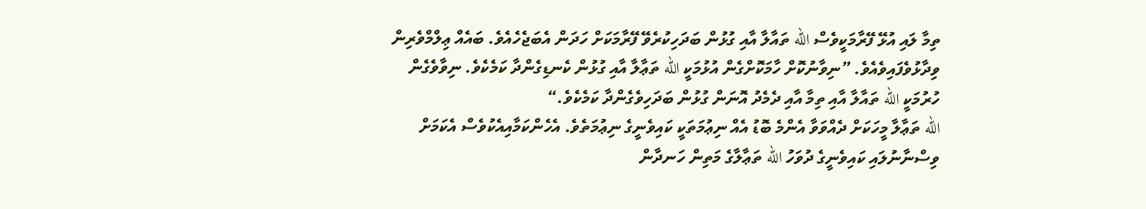ތިމާ ލައި އުޅޭ ފޭރާމަކީވެސް الله ތައާލާ އާއި ގުޅުން ބަދަހިކުރެވޭ ފޭރާމަކަށް ހަދަން އެބަޖެހެއެވެ. ބައެއް ޢިލްމްވެރިން ވިދާޅުވެފައިވެއެވެ. ”ނިވާނުކޮށް ހާމަކޮށްގެން އުޅުމަކީ الله ތަޢާލާ އާއި ގުޅުން ކެނޑިގެންދާ ކަމެކެވެ. ނިވާވެގެން ހުރުމަކީ الله ތައާލާ އާއި ތިމާ އާއި ދެމެދު އޮނަން ގުޅުން ބަދަހިވެގެންދާ ކަމެކެވެ.“
الله ތަޢާލާ މީހަކަށް ދެއްވަވާ އެންމެ ބޮޑު އެއް ނިޢުމަތަކީ ކައިވެނީގެ ނިޢުމަތެވެ. އެހެންކަމާއިއެކުވެސް އެކަމަށް ވިސްނާނުލައި ކައިވެނީގެ ދުވަހު الله ތަޢާލާގެ މަތިން ހަނދާން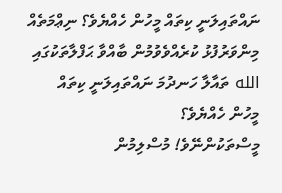ނައްތައިލަނީ ކިތައް މީހުން ހެއްޔެވެ؟ ނިޢްމަތެއް މިންވަރުފުޅު ކުރެއްވެވުމުން ބާއްވާ ޙަފްލާތަކުގައި الله ތައާލާ ހަނދުމަ ނައްތައިލަނީ ކިތައް މީހުން ހެއްޔެވެ؟
މީސްތަކުންނޭވެ! މުސްލިމުން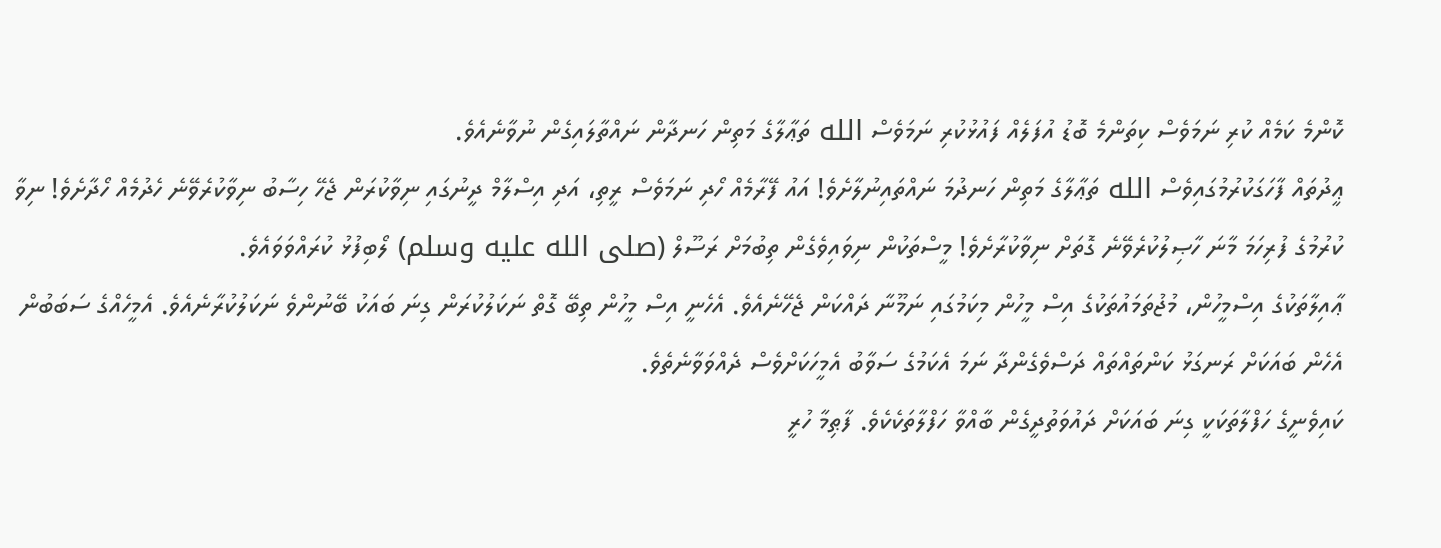ކޮންމެ ކަމެއް ކުރި ނަމަވެސް ކިތަންމެ ބޮޑު އުފަލެއް ފައުޅުކުރި ނަމަވެސް الله ތަޢާލާގެ މަތިން ހަނދާން ނައްތާލައިގެން ނުވާނެއެވެ.
ޢީދުތައް ފާހަގަކުރުމުގައިވެސް الله ތަޢާލާގެ މަތިން ހަނދުމަ ނައްތައިނުލާށެވެ! އައު ފޭރާމެއް ހޯދި ނަމަވެސް ރީތި، އަދި އިސްލާމް ދީނުގައި ނިވާކުރަން ޖެހޭ ހިސާބު ނިވާކުރެވޭނެ ހެދުމެއް ހޯދާށެވެ! ނިވާ ކުރުމުގެ ފުރިހަމަ މާނަ ހާޞިލުކުރެވޭނެ ގޮތަށް ނިވާކުރާށެވެ! މީސްތަކުން ނިވައިވެގެން ތިބުމަށް ރަސޫލް (صلى الله عليه وسلم) ލޯބިފުޅު ކުރައްވަވައެވެ.
ޢާއިލާތަކުގެ އިސްމީހުން، މުޖުތަމައުތަކުގެ އިސް މީހުން މިކަމުގައި ނަމޫނާ ދައްކަން ޖެހޭނެއެވެ. އެހެނީ އިސް މީހުން ތިބޭ ގޮތް ނަކަލުކުރަން ގިނަ ބައަކު ބޭނުންވެ ނަކަލުކުރާނެއެވެ. އެމީހެއްގެ ސަބަބުން އެހެން ބައަކަށް ރަނގަޅު ކަންތައްތައް ދަސްވެގެންދާ ނަމަ އެކަމުގެ ސަވާބު އެމީހަކަށްވެސް ދެއްވަވާނެތެވެ.
ކައިވެނީގެ ހަފްލާތަކަކީ ގިނަ ބައަކަށް ދައުވަތުދީގެން ބާއްވާ ހަފްލާތަކެކެވެ. ފާޠިމާ ހުރީ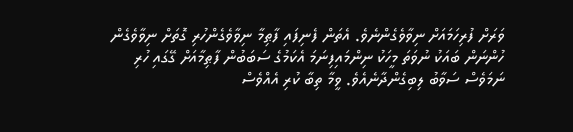ވަރަށް ފުރިހަމައަށް ނިވާވެގެންނެވެ. އެތަން ފެނިފައި ފާޠިމާ ނިވާވެގެންހުރި ގޮތަށް ނިވާވެގެން ހުންނަން ބައަކު ނުވަތަ މީހަކު ނިންމައިފިނަމަ އެކަމުގެ ސަބަބުން ފާޠިމާއަށް ގޭގައި ހުރި ނަމަވެސް ސަވާބު ލިބިގެންދާނެއެވެ. ވީމާ ތިބާ ކުރި އެއްވެސް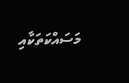މަސައްކަތަކާއި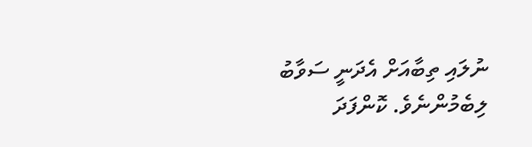ނުލައި ތިބާއަށް އެދަނީ ސަވާބު ލިބެމުންނެވެ. ކޮންފަދަ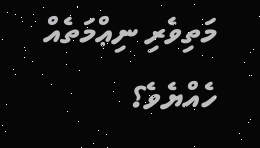މަތިވެރި ނިޢްމަތެއް ހެއްޔެވެ؟